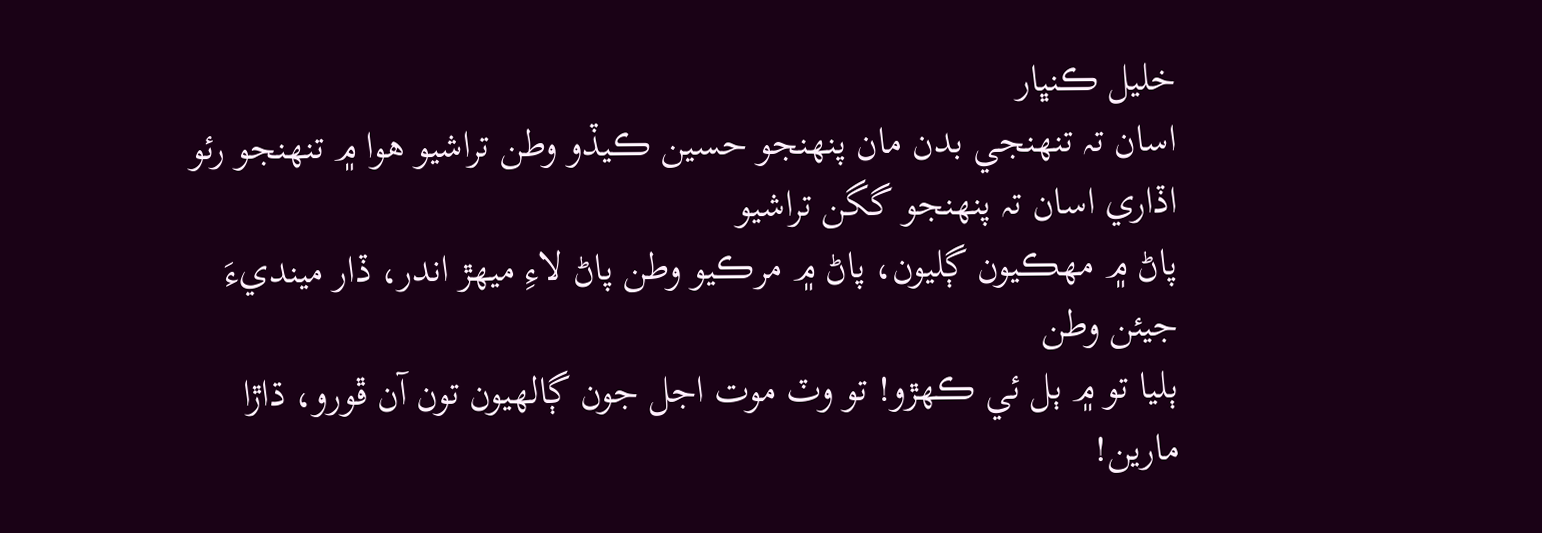خليل ڪنڀار
اسان تہ تنھنجي بدن مان پنھنجو حسين ڪيڏو وطن تراشيو ھوا ۾ تنھنجو رئو اڏاري اسان تہ پنھنجو گگن تراشيو
پاڻ ۾ مھڪيون ڳليون، پاڻ ۾ مرڪيو وطن پاڻ لاءِ ميھڙ اندر، ڏار مينديءَ جيئن وطن
ٻليا تو ۾ ٻل ئي ڪھڙو! تو وٽ موت اجل جون ڳالھيون تون آن ڦورو، ڌاڙا مارين!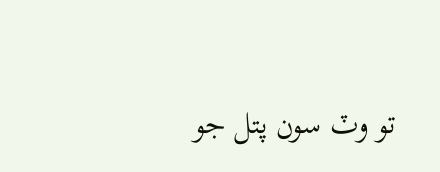تو وٽ سون پتل جو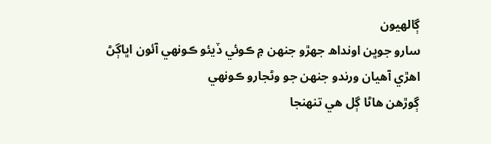ڳالھيون
سارو جوڀن اونداھ جھڙو جنھن ۾ ڪوئي ڏيئو ڪونھي آئون اڀاڳڻ اھڙي آھيان ورندو جنھن جو وڻجارو ڪونھي
ڳوڙھن ھاڻا ڳل ھي تنھنجا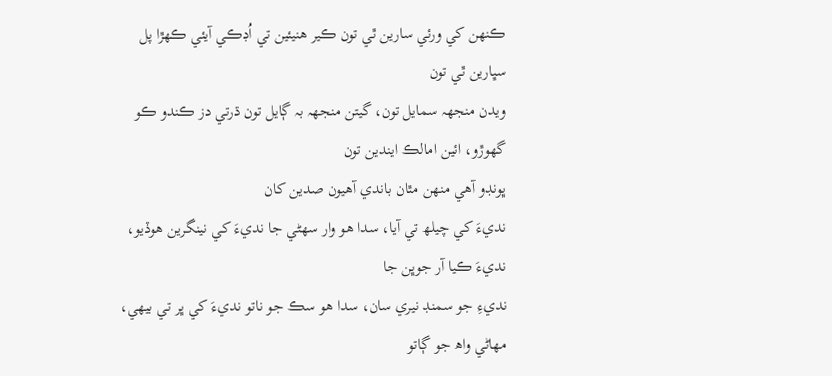ڪنھن کي ورئي سارين ٿي تون ڪير ھنيئين تي اُڊڪي آيئي ڪھڙا پل سڀارين ٿي تون
ويدن منجھہ سمايل تون، گيتن منجھہ بہ ڳايل تون ڌرتي دز ڪندو ڪو گهوڙو، ائين امالڪ ايندين تون
ڀونڊو آھي منھن مٿان باندي آھيون صدين کان
نديءَ کي چيلھ تي آيا، سدا ھو وار سھڻي جا نديءَ کي نينگرين ھوڏيو، نديءَ ڪيا آر جوڀن جا
نديءِ جو سمنڊ نيري سان، سدا ھو سڪ جو ناتو نديءَ کي ڀر تي بيھي، مھاڻي واھ جو ڳاتو